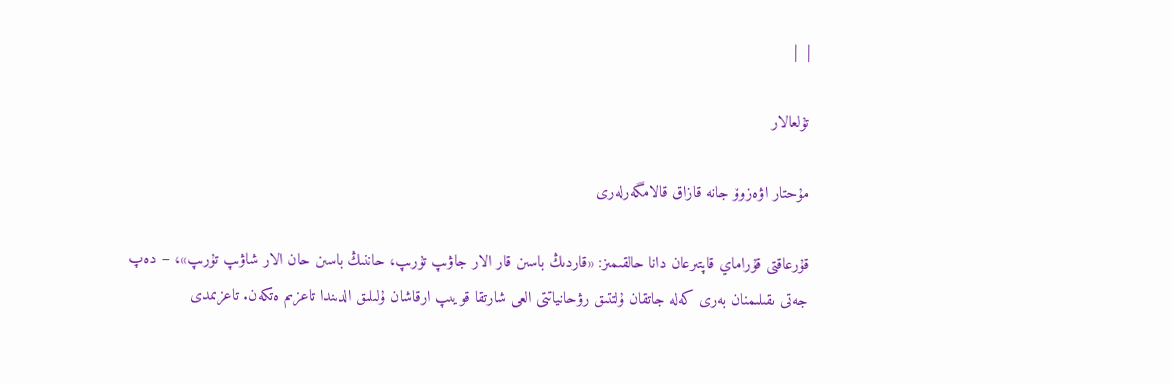|  |

تۇلعالار

مۇحتار اۋەزوۆ جانە قازاق قالامگەرلەرى

قۇرعاقتى قۇراماي قاپتىرعان دانا حالقىمىز: «قاردىڭ باسىن قار الار جاۋىپ تۇرىپ، حاننىڭ باسىن حان الار شاۋىپ تۇرىپ»، – دەپ جەتى ىقىلىمنان بەرى كەلە جاتقان ۇلتتىق رۋحانياتتى العى شارتقا قويىپ ارقاشان ۇلىلىق الدىندا تاعزىم ەتكەن. تاعزىمدى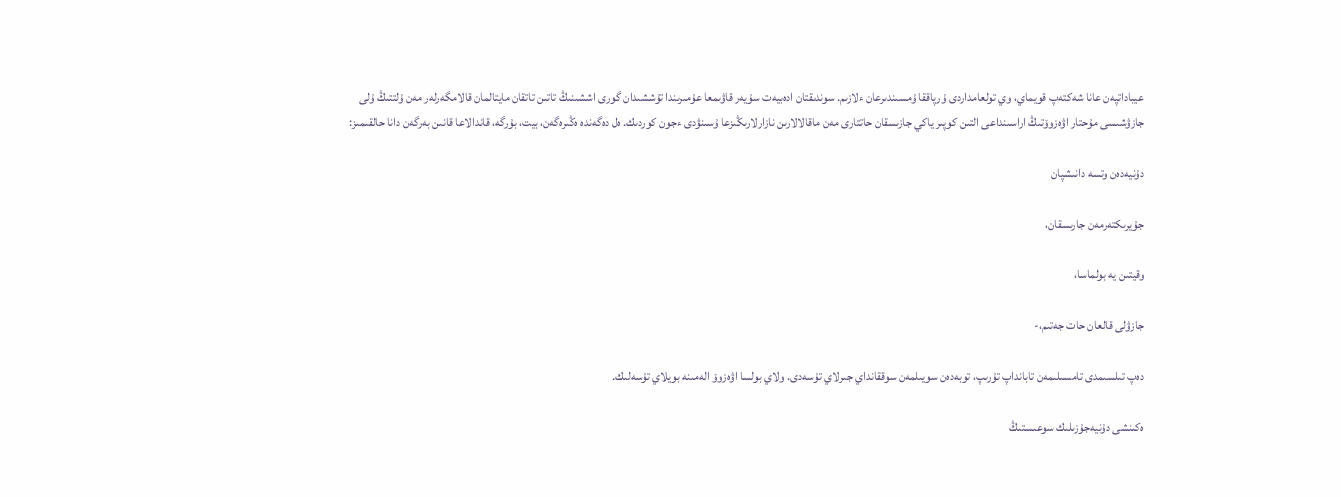عيباداتپەن عانا شەكتەپ قويماي، وي تولعامداردى ۇرپاققا ۇمسىندىرعان ءلازىم. سوندىقتان ادەبيەت سۇيەر قاۋىمعا عۇمىرىندا تۇششىدان گورى اششىنىڭ تاتىن تاتقان مايتالمان قالامگەرلەر مەن ۇلتتىڭ ۇلى جازۋشىسى مۇحتار اۋەزوۆتىڭ اراسىنداعى التىن كوپىر ياكي جازىسقان حاتتارى مەن ماقالالارىن نازارلارىڭىزعا ۇسىنۋدى ءجون كوردىك. ەل دەگەندە ەڭىرەگەن، بيت، بۇرگە، قاندالاعا قانىن بەرگەن دانا حالقىمىز:

دۇنيەدەن وتسە دانىشپان

جۇيرىكتەرمەن جارىسقان،

وقيتىن يە بولماسا،

جازۋلى قالعان حات جەتىم،-

دەپ تىلسىمدى تامسىلىمەن تابانداپ تۇرىپ، توبەدەن سويىلمەن سوققانداي جىرلاي تۇسەدى. ولاي بولسا اۋەزوۆ الەمىنە بويلاي تۇسەلىك.

ەكىنشى دۇنيەجۇزىلىك سوعىستىڭ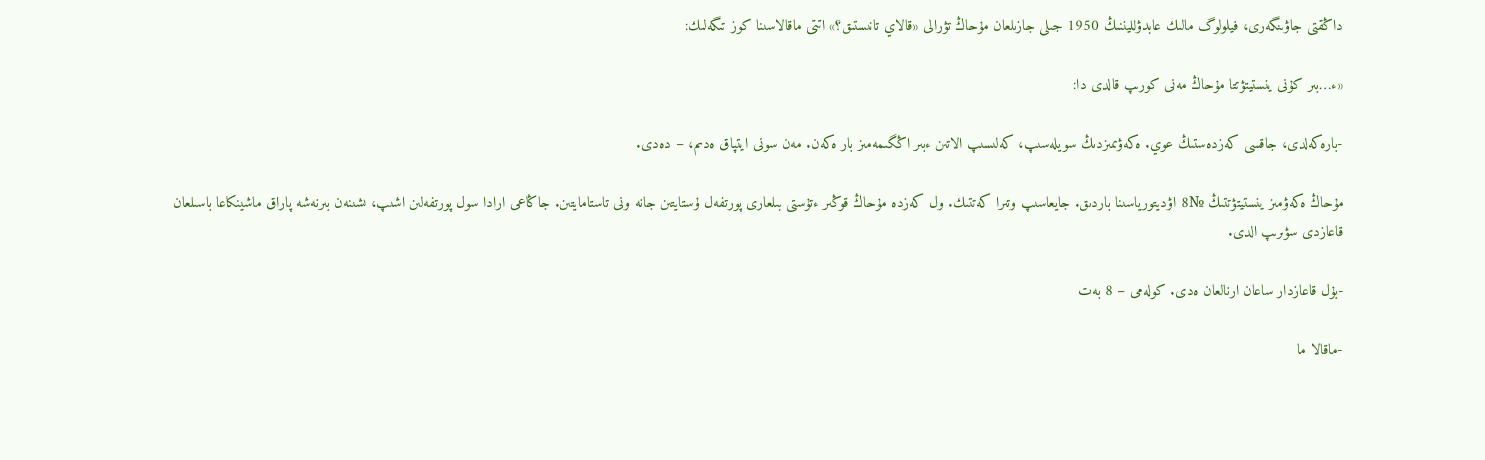داڭقتى جاۋىنگەرى، فيلولوگ مالىك عابدۋلليننىڭ 1950 جىلى جازىلعان مۇحاڭ تۋرالى «قالاي تانىستىق؟» اتتى ماقالاسىنا كوز تىگەلىك:

«ء…بىر كۇنى ينستيتۋتتا مۇحاڭ مەنى كورىپ قالدى دا:

-بارەكەلدى، جاقسى كەزدەستىڭ عوي. ەكەۋىمىزدىڭ سويلەسىپ، كەلىسىپ الاتىن ءبىر اڭگىمەمىز بار ەكەن. مەن سونى ايتپاق ەدىم، – دەدى.

مۇحاڭ ەكەۋمىز ينستيتۋتتىڭ №8 اۋديتورياسىنا باردىق. جايعاسىپ وتىرا كەتتىك. ول كەزدە مۇحاڭ قوڭىر ءتۇستى بىلعارى پورتفەل ۇستايتىن جانە ونى تاستامايتىن. جاڭاعى ارادا سول پورتفەلىن اشىپ، ىشىنەن بىرنەشە پاراق ماشينكاعا باسىلعان قاعازدى سۋىرىپ الدى.

-بۇل قاعازدار ساعان ارنالعان ەدى. كولەمى – 8 بەت

-ماقالا ما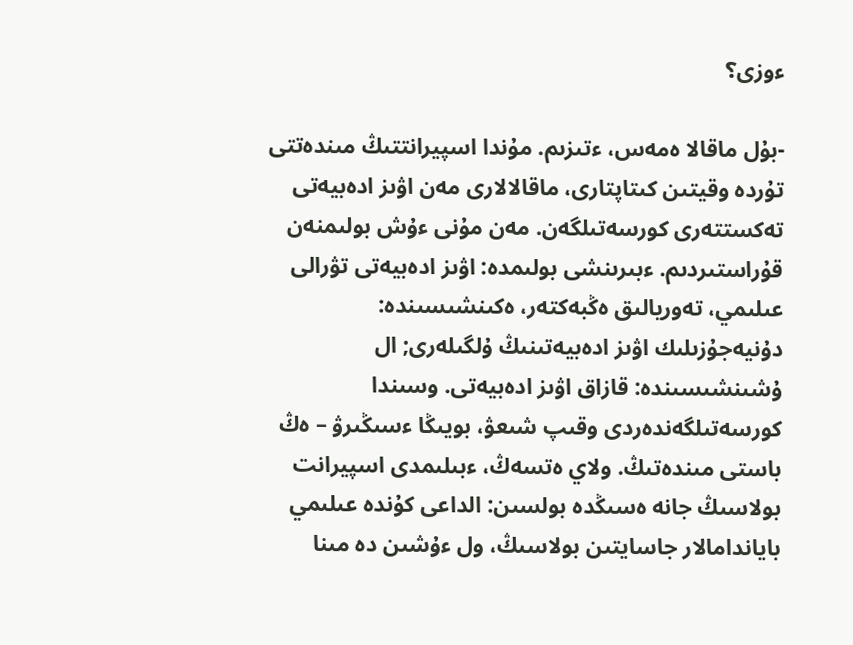ءوزى؟

-بۇل ماقالا ەمەس، ءتىزىم. مۇندا اسپيرانتتىڭ مىندەتتى تۇردە وقيتىن كىتاپتارى، ماقالالارى مەن اۋىز ادەبيەتى تەكستتەرى كورسەتىلگەن. مەن مۇنى ءۇش بولىمنەن قۇراستىردىم. ءبىرىنشى بولىمدە: اۋىز ادەبيەتى تۋرالى عىلىمي، تەوريالىق ەڭبەكتەر، ەكىنشىسىندە: دۇنيەجۇزىلىك اۋىز ادەبيەتىنىڭ ۇلگىلەرى; ال ۇشىنشىسىندە: قازاق اۋىز ادەبيەتى. وسىندا كورسەتىلگەندەردى وقىپ شىعۋ، بويىڭا ءسىڭىرۋ – ەڭ باستى مىندەتىڭ. ولاي ەتسەڭ، ءبىلىمدى اسپيرانت بولاسىڭ جانە ەسىڭدە بولسىن: الداعى كۇندە عىلىمي باياندامالار جاسايتىن بولاسىڭ، ول ءۇشىن دە مىنا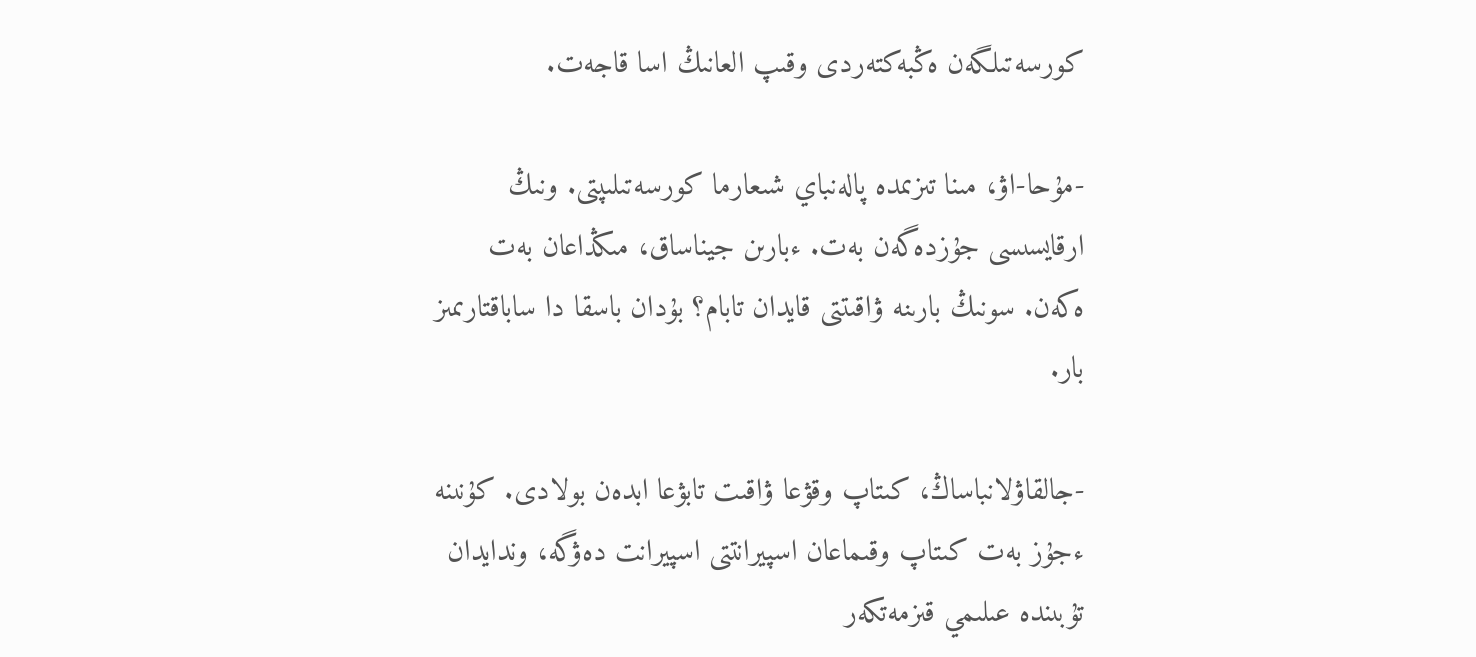كورسەتىلگەن ەڭبەكتەردى وقىپ العانىڭ اسا قاجەت.

-مۇحا-اۋ، مىنا تىزىمدە پالەنباي شىعارما كورسەتىلىپتى. ونىڭ ارقايسىسى جۇزدەگەن بەت. ءبارىن جيناساق، مىڭداعان بەت ەكەن. سونىڭ بارىنە ۋاقىتتى قايدان تابام؟ بۇدان باسقا دا ساباقتارىمىز بار.

-جالقاۋلانباساڭ، كىتاپ وقۋعا ۋاقىت تابۋعا ابدەن بولادى. كۇنىنە ءجۇز بەت كىتاپ وقىماعان اسپيرانتتى اسپيرانت دەۋگە، وندايدان تۇبىندە عىلىمي قىزمەتكەر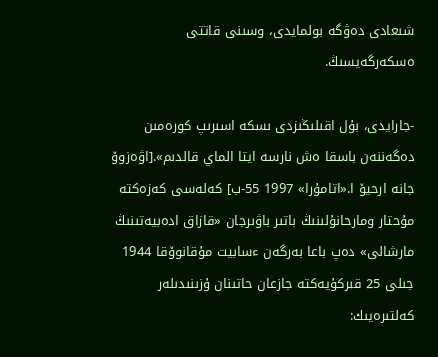شىعادى دەۋگە بولمايدى، وسىنى قاتتى ەسكەرگەيسىڭ.

-جارايدى، بۇل اقىلىڭىزدى ىسكە اسىرىپ كورەمىن دەگەننەن باسقا ەش نارسە ايتا الماي قالدىم».[اۋەزوۆ جانە ارحيۆ ا.«اتامۇرا» 1997 55-ب] كەلەسى كەزەكتە مۇحتار ومارحانۇلىنىڭ باتىر باۋىرجان «قازاق ادەبيەتىنىڭ مارشالى» دەپ باعا بەرگەن ءسابيت مۇقانوۆقا 1944 جىلى 25 قىركۇيەكتە جازعان حاتىنان ۇزىنىدىلەر كەلتىرەيىك: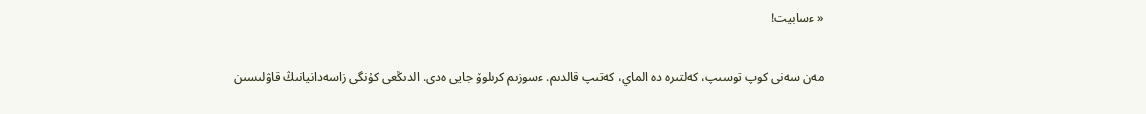« ءسابيت!

مەن سەنى كوپ توسىپ، كەلتىرە دە الماي، كەتىپ قالدىم. ءسوزىم كرىلوۆ جايى ەدى. الدىڭعى كۇنگى زاسەدانيانىڭ قاۋلىسىن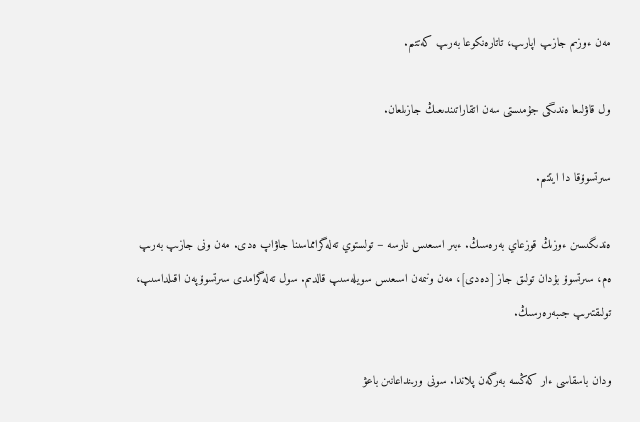مەن ءوزىم جازىپ اپارىپ، تاتارەنكوعا بەرىپ كەتتىم.

ول قاۋلىعا ەندىگى جۇمىستى سەن اتقاراتىندىعىڭ جازىلعان.

سىرتسوۆقا دا ايتتىم.

ەندىگىسىن ءوزىڭ قوزعاي بەرەسىڭ. ءبىر اسىعىس نارسە – تولستوي تەلەگرامماسىنا جاۋاپ ەدى. مەن ونى جازىپ بەرىپ ەم، سىرتسوۆ بۇدان تولىق جاز [دەدى]، مەن ونىمەن اسىعىس سويلەسىپ قالدىم. سول تەلەگرامدى سىرتسوۆپەن اقىلداسىپ، تولىقتىرىپ جىبەرەرسىڭ.

ودان باسقاسى ءار كەڭسە بەرگەن پلاندا. سونى ورىنداعانىن باعۋ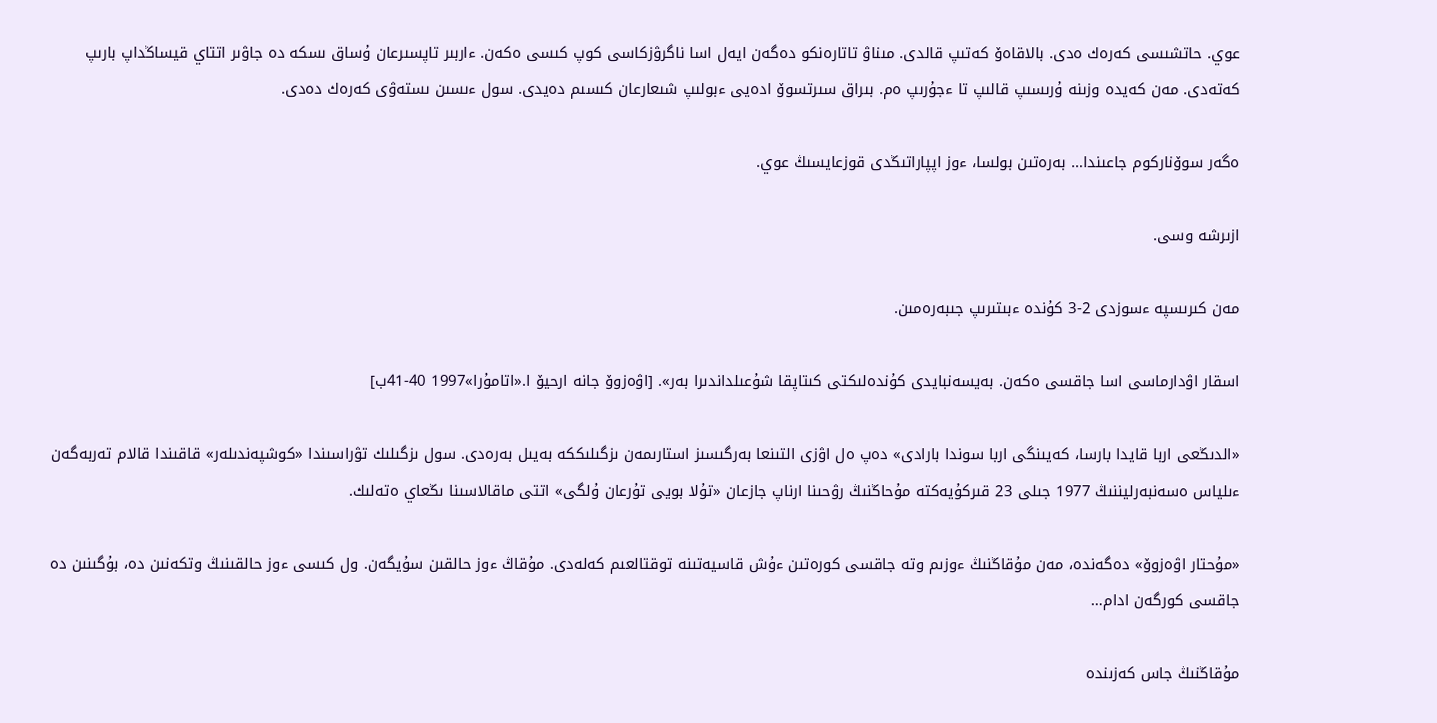عوي. حاتشىسى كەرەك ەدى. بالاقاەۆ كەتىپ قالدى. مىناۋ تاتارەنكو دەگەن ايەل اسا ناگرۋزكاسى كوپ كىسى ەكەن. ءاربىر تاپسىرعان ۇساق ىسكە دە جاۋىر اتتاي قيساڭداپ بارىپ كەتەدى. مەن كەيدە وزىنە ۇرىسىپ قالىپ تا ءجۇرىپ ەم. بىراق سىرتسوۆ ادەيى ءبولىپ شىعارعان كىسىم دەيدى. سول ءىسىن ىستەۋى كەرەك دەدى.

ەگەر سوۆناركوم جاعىندا… بەرەتىن بولسا، ءوز اپپاراتىڭدى قوزعايسىڭ عوي.

ازىرشە وسى.

مەن كىرىسپە ءسوزدى 2-3 كۇندە ءبىتىرىپ جىبەرەمىن.

اسقار اۋدارماسى اسا جاقسى ەكەن. بەيسەنبايدى كۇندەلىكتى كىتاپقا شۇعىلداندىرا بەر». [اۋەزوۆ جانە ارحيۆ ا.«اتامۇرا»1997 40-41ب]

«الدىڭعى اربا قايدا بارسا، كەيىنگى اربا سوندا بارادى» دەپ ەل اۋزى التىنعا بەرگىسىز استارىمەن ىزگىلىككە بەيىل بەرەدى. سول ىزگىلىك تۋراسىندا «كوشپەندىلەر» قاقىندا قالام تەربەگەن ءىلياس ەسەنبەرليننىڭ 1977 جىلى 23 قىركۇيەكتە مۇحاڭنىڭ رۋحىنا ارناپ جازعان «تۇلا بويى تۇرعان ۇلگى» اتتى ماقالاسىنا ىڭعاي ەتەلىك.

«مۇحتار اۋەزوۆ» دەگەندە، مەن مۇقاڭنىڭ ءوزىم وتە جاقسى كورەتىن ءۇش قاسيەتىنە توقتالعىم كەلەدى. مۇقاڭ ءوز حالقىن سۇيگەن. ول كىسى ءوز حالقىنىڭ وتكەنىن دە، بۇگىنىن دە جاقسى كورگەن ادام…

مۇقاڭنىڭ جاس كەزىندە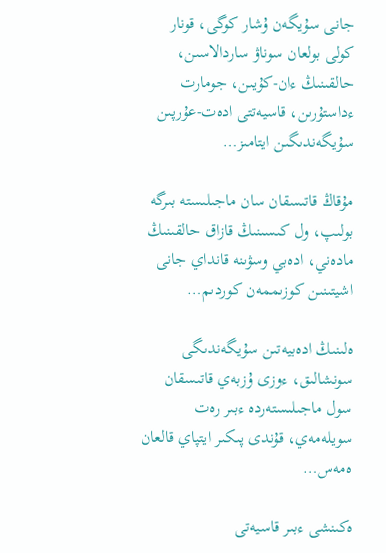جانى سۇيگەن ۇشار كوگى، قونار كولى بولعان سوناۋ ساردالاسىن، حالقىنىڭ ءان-كۇيىن، جومارت ءداستۇرىن، قاسيەتتى ادەت-عۇرپىن سۇيگەندىگىن ايتامىز…

مۇقاڭ قاتىسقان سان ماجىلىستە بىرگە بولىپ، ول كىسىنىڭ قازاق حالقىنىڭ مادەني، ادەبي وسۋىنە قانداي جانى اشيتىنىن كوزىممەن كوردىم…

ەلىنىڭ ادەبيەتىن سۇيگەندىگى سونشالىق، ءوزى ۇزبەي قاتىسقان سول ماجىلىستەردە ءبىر رەت سويلەمەي، قۇندى پىكىر ايتپاي قالعان ەمەس…

ەكىنشى ءبىر قاسيەتى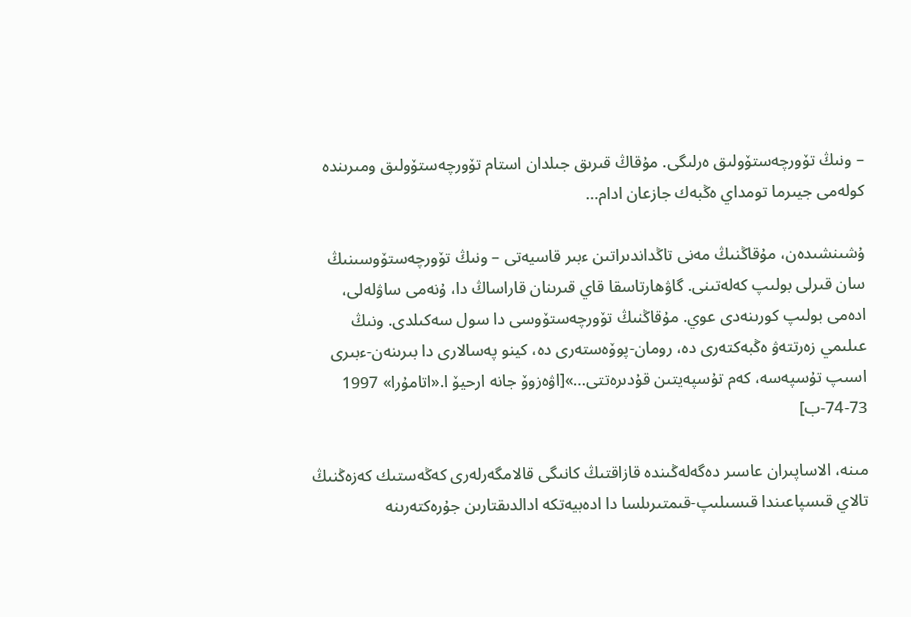– ونىڭ تۆورچەستۆولىق ەرلىگى. مۇقاڭ قىرىق جىلدان استام تۆورچەستۆولىق ومىرىندە كولەمى جيىرما تومداي ەڭبەك جازعان ادام…

ۇشىنشىدەن، مۇقاڭنىڭ مەنى تاڭداندىراتىن ءبىر قاسيەتى – ونىڭ تۆورچەستۆوسىنىڭ سان قىرلى بولىپ كەلەتىنى. گاۋھارتاسقا قاي قىرىنان قاراساڭ دا، ۇنەمى ساۋلەلى، ادەمى بولىپ كورىنەدى عوي. مۇقاڭنىڭ تۆورچەستۆوسى دا سول سەكىلدى. ونىڭ عىلىمي زەرتتەۋ ەڭبەكتەرى دە، رومان-پوۆەستەرى دە، كينو پەسالارى دا بىرىنەن-ءبىرى اسىپ تۇسپەسە، كەم تۇسپەيتىن قۇدىرەتتى…»[اۋەزوۆ جانە ارحيۆ ا.«اتامۇرا» 1997 73-74-ب]

مىنە، الاساپىران عاسىر دەگەلەڭىندە قازاقتىڭ كانىگى قالامگەرلەرى كەڭەستىك كەزەڭنىڭ تالاي قىسپاعىندا قىسىلىپ-قىمتىرىلسا دا ادەبيەتكە ادالدىقتارىن جۇرەكتەرىنە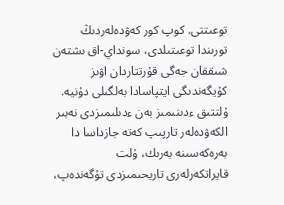توعىتتى. كوپ كور كەۋدەلەردىڭ تورىندا توعىتىلدى، سونداي-اق ىشتەن شىققان جەگى قۇرتتاردان اۋىز كۇيگەندىگى ايتپاسادا بەلگىلى دۇنيە. ۇلتتىق ءدىنىمىز بەن ءدىلىمىزدى نەبىر الكەۋدەلەر تارپىپ كەتە جازداسا دا بەرەكەسىنە بەرىك، ۇلت قايراتكەرلەرى تاريحىمىزدى تۇگەندەپ،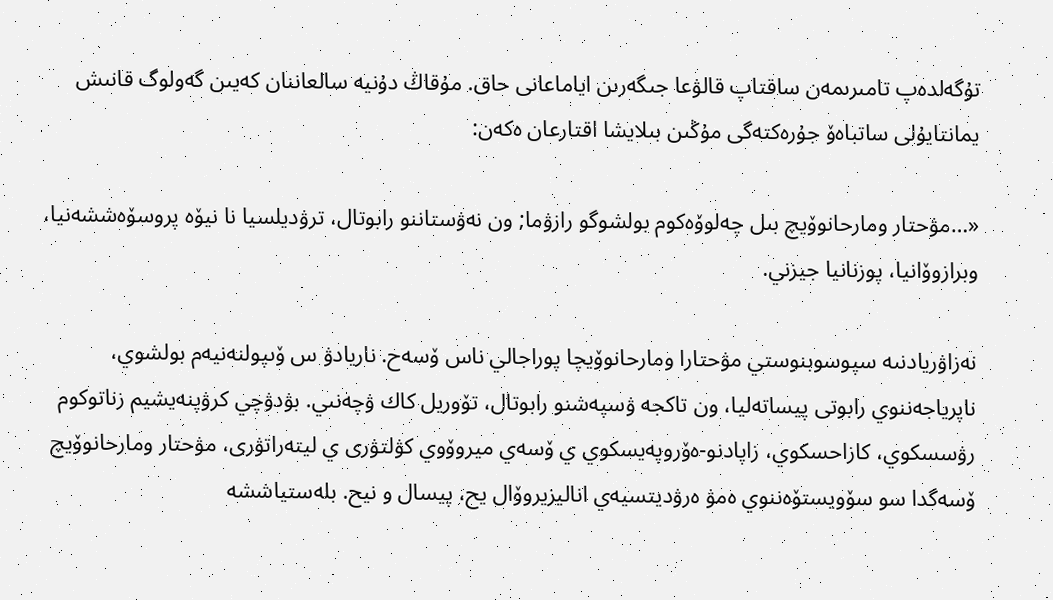تۇگەلدەپ تامىرىمەن ساقتاپ قالۋعا جىگەرىن اياماعانى حاق. مۇقاڭ دۇنيە سالعاننان كەيىن گەولوگ قانىش يمانتايۇلى ساتباەۆ جۇرەكتەگى مۇڭىن بىلايشا اقتارعان ەكەن:

«…مۋحتار ومارحانوۆيچ بىل چەلوۆەكوم بولشوگو رازۋما; ون نەۋستاننو رابوتال، ترۋديلسيا نا نيۆە پروسۆەششەنيا، وبرازوۆانيا، پوزنانيا جيزني.

نەزاۋريادنىە سپوسوبنوستي مۋحتارا ومارحانوۆيچا پوراجالي ناس ۆسەح. ناريادۋ س ۆىپولنەنيەم بولشوي، ناپرياجەننوي رابوتى پيساتەليا، ون تاكجە ۋسپەشنو رابوتال، تۆوريل كاك ۋچەنىي. بۋدۋچي كرۋپنەيشيم زناتوكوم رۋسسكوي، كازاحسكوي، زاپادنو-ەۆروپەيسكوي ي ۆسەي ميروۆوي كۋلتۋرى ي ليتەراتۋرى، مۋحتار ومارحانوۆيچ ۆسەگدا سو سۆويستۆەننوي ەمۋ ەرۋديتسيەي اناليزيروۆال يح، پيسال و نيح. بلەستياششە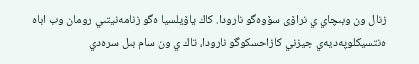زنال ون وبىچاي ي نراۆى سۆوەگو نارودا. كاك ياۆيلسيا ەگو زنامەنيتىي رومان وب اباە ەنتسيكلوپەديەي جيزني كازاحسكوگو نارودا، تاك ي ون سام بىل سرەدي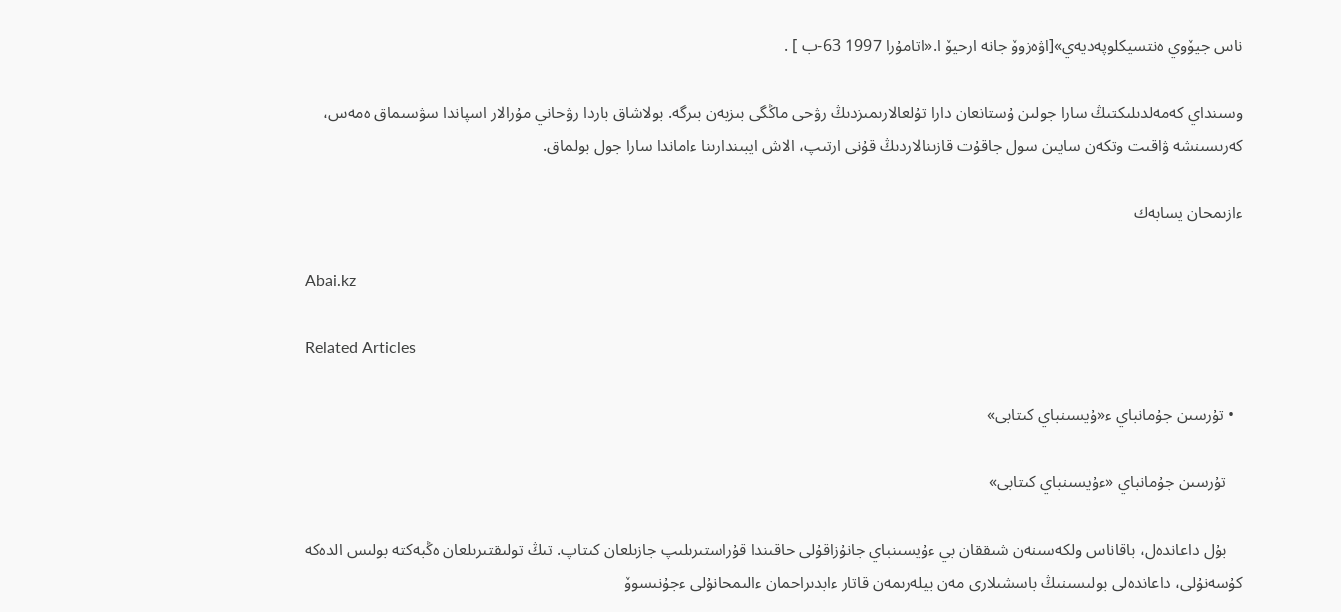ناس جيۆوي ەنتسيكلوپەديەي»[اۋەزوۆ جانە ارحيۆ ا.«اتامۇرا 1997 63-ب ] .

وسىنداي كەمەلدىلىكتىڭ سارا جولىن ۇستانعان دارا تۇلعالارىمىزدىڭ رۋحى ماڭگى بىزبەن بىرگە. بولاشاق باردا رۋحاني مۇرالار اسپاندا سۋسىماق ەمەس، كەرىسىنشە ۋاقىت وتكەن سايىن سول جاقۇت قازىنالاردىڭ قۇنى ارتىپ، الاش ايبىندارىنا ءاماندا سارا جول بولماق.

ءازىمحان يسابەك

Abai.kz

Related Articles

  • تۇرسىن جۇمانباي ء«ۇيسىنباي كىتابى»

    تۇرسىن جۇمانباي «ءۇيسىنباي كىتابى»

    بۇل داعاندەل، باقاناس ولكەسىنەن شىققان بي ءۇيسىنباي جانۇزاقۇلى حاقىندا قۇراستىرىلىپ جازىلعان كىتاپ. تىڭ تولىقتىرىلعان ەڭبەكتە بولىس الدەكە كۇسەنۇلى، داعاندەلى بولىسىنىڭ باسشىلارى مەن بيلەرىمەن قاتار ءابدىراحمان ءالىمحانۇلى ءجۇنىسوۆ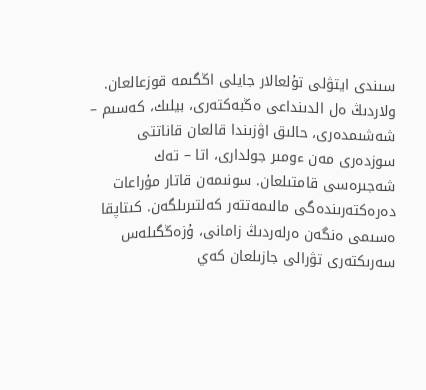سىندى ايتۋلى تۇلعالار جايلى اڭگىمە قوزعالعان. ولاردىڭ ەل الدىنداعى ەڭبەكتەرى، بيلىك، كەسىم – شەشىمدەرى، حالىق اۋزىندا قالعان قاناتتى سوزدەرى مەن ءومىر جولدارى، اتا – تەك شەجىرەسى قامتىلعان. سونىمەن قاتار مۇراعات دەرەكتەرىندەگى مالىمەتتەر كەلتىرىلگەن. كىتاپقا ەسىمى ەنگەن ەرلەردىڭ زامانى، ۇزەڭگىلەس سەرىكتەرى تۋرالى جازىلعان كەي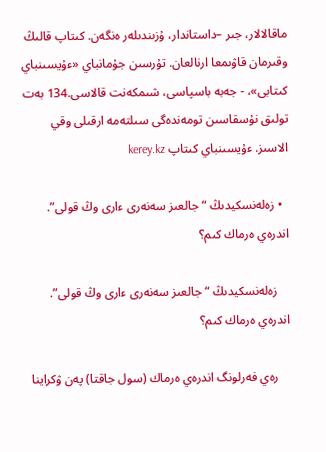ماقالالار، جىر –داستاندار، ۇزىندىلەر ەنگەن. كىتاپ قالىڭ وقىرمان قاۋىمعا ارنالعان. تۇرسىن جۇمانباي «ءۇيسىنباي كىتابى»، - جەبە باسپاسى، شىمكەنت قالاسى.134 بەت تولىق نۇسقاسىن تومەندەگى سىلتەمە ارقىلى وقي الاسىز. ءۇيسىنباي كىتاپ kerey.kz

  • زەلەنسكيدىڭ “جالعىز سەنەرى ءارى وڭ قولى”. اندرەي ەرماك كىم؟

    زەلەنسكيدىڭ “جالعىز سەنەرى ءارى وڭ قولى”. اندرەي ەرماك كىم؟

    رەي فەرلونگ اندرەي ەرماك (سول جاقتا) پەن ۋكراينا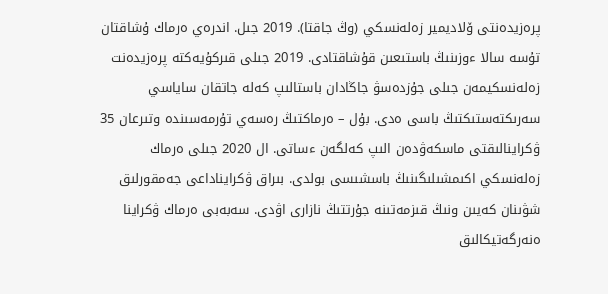پرەزيدەنتى ۆلاديمير زەلەنسكي (وڭ جاقتا). 2019 جىل. اندرەي ەرماك ۇشاقتان تۇسە سالا ءوزىنىڭ باستىعىن قۇشاقتادى. 2019 جىلى قىركۇيەكتە پرەزيدەنت زەلەنسكيمەن جىلى جۇزدەسۋ جاڭادان باستالىپ كەلە جاتقان ساياسي سەرىكتەستىكتىڭ باسى ەدى. بۇل – ەرماكتىڭ رەسەي تۇرمەسىندە وتىرعان 35 ۋكراينالىقتى ماسكەۋدەن الىپ كەلگەن ءساتى. ال 2020 جىلى ەرماك زەلەنسكي اكىمشىلىگىنىڭ باسشىسى بولدى. بىراق ۋكرايناداعى جەمقورلىق شۋىنان كەيىن ونىڭ قىزمەتىنە جۇرتتىڭ نازارى اۋدى. سەبەبى ەرماك ۋكراينا ەنەرگەتيكالىق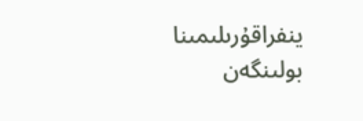ينفراقۇرىلىمىنا بولىنگەن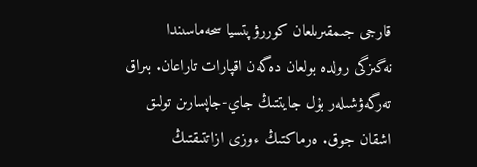قارجى جىمقىرىلعان كوررۋپتسيا سحەماسىندا نەگىزگى رولدە بولعان دەگەن اقپارات تاراعان. بىراق تەرگەۋشىلەر بۇل جايتتىڭ جاي-جاپسارىن تولىق اشقان جوق. ەرماكتىڭ ءوزى ازاتتىقتىڭ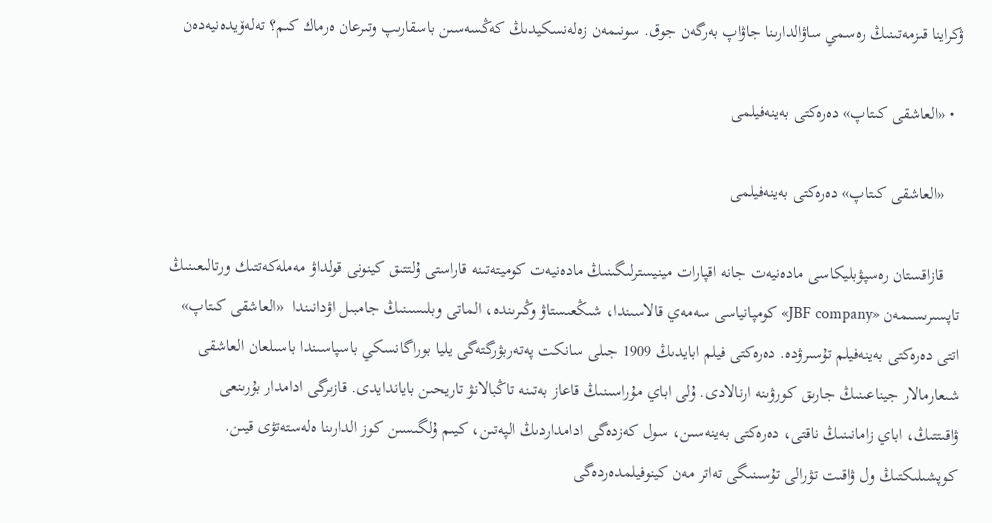ۋكراينا قىزمەتىنىڭ رەسمي ساۋالدارىنا جاۋاپ بەرگەن جوق. سونىمەن زەلەنسكيدىڭ كەڭسەسىن باسقارىپ وتىرعان ەرماك كىم؟ تەلەۆيدەنيەدەن

  • «العاشقى كىتاپ» دەرەكتى بەينەفيلمى

    «العاشقى كىتاپ» دەرەكتى بەينەفيلمى

    قازاقستان رەسپۋبليكاسى مادەنيەت جانە اقپارات مينيسترلىگىنىڭ مادەنيەت كوميتەتىنە قاراستى ۇلتتىق كينونى قولداۋ مەملەكەتتىك ورتالىعىنىڭ تاپسىرىسىمەن «JBF company» كومپانياسى سەمەي قالاسىندا، شىڭعىستاۋ وڭىرىندە، الماتى وبلىسىنىڭ جامبىل اۋدانىندا  «العاشقى كىتاپ» اتتى دەرەكتى بەينەفيلم تۇسىرۋدە. دەرەكتى فيلم ابايدىڭ 1909 جىلى سانكت پەتەربۋرگتەگى يليا بوراگانسكي باسپاسىندا باسىلعان العاشقى شىعارمالار جيناعىنىڭ جارىق كورۋىنە ارنالادى. ۇلى اباي مۇراسىنىڭ قاعاز بەتىنە تاڭبالانۋ تاريحىن باياندايدى. قازىرگى ادامدار بۇرىنعى ۋاقىتتىڭ، اباي زامانىنىڭ ناقتى، دەرەكتى بەينەسىن، سول كەزدەگى ادامداردىڭ الپەتىن، كيىم ۇلگىسىن كوز الدارىنا ەلەستەتۋى قيىن. كوپشىلىكتىڭ ول ۋاقىت تۋرالى تۇسىنىگى تەاتر مەن كينوفيلمدەردەگى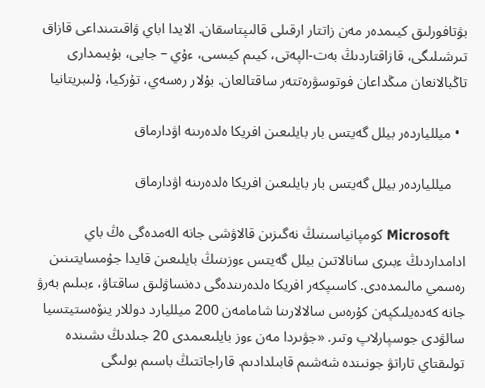بۋتافورلىق كيىمدەر مەن زاتتار ارقىلى قالىپتاسقان. الايدا اباي ۋاقىتىنداعى قازاق تىرشىلىگى، قازاقتاردىڭ بەت-الپەتى، كيىم كيىسى، ءۇي – جايى، بۇيىمدارى تاڭبالانعان مىڭداعان فوتوسۋرەتتەر ساقتالعان. بۇلار رەسەي، تۇركيا، ۇلىبريتانيا

  • ميللياردەر بيلل گەيتس بار بايلىعىن افريكا ەلدەرىنە اۋدارماق

    ميللياردەر بيلل گەيتس بار بايلىعىن افريكا ەلدەرىنە اۋدارماق

    Microsoft كومپانياسىنىڭ نەگىزىن قالاۋشى جانە الەمدەگى ەڭ باي ادامداردىڭ ءبىرى سانالاتىن بيلل گەيتس ءوزىنىڭ بايلىعىن قايدا جۇمسايتىنىن رەسمي مالىمدەدى. كاسىپكەر افريكا ەلدەرىندەگى دەنساۋلىق ساقتاۋ، ءبىلىم بەرۋ جانە كەدەيلىكپەن كۇرەس سالالارىنا شامامەن 200 ميلليارد دوللار ينۆەستيتسيا سالۋدى جوسپارلاپ وتىر. «جۋىردا مەن ءوز بايلىعىمدى 20 جىلدىڭ ىشىندە تولىقتاي تاراتۋ جونىندە شەشىم قابىلدادىم. قاراجاتتىڭ باسىم بولىگى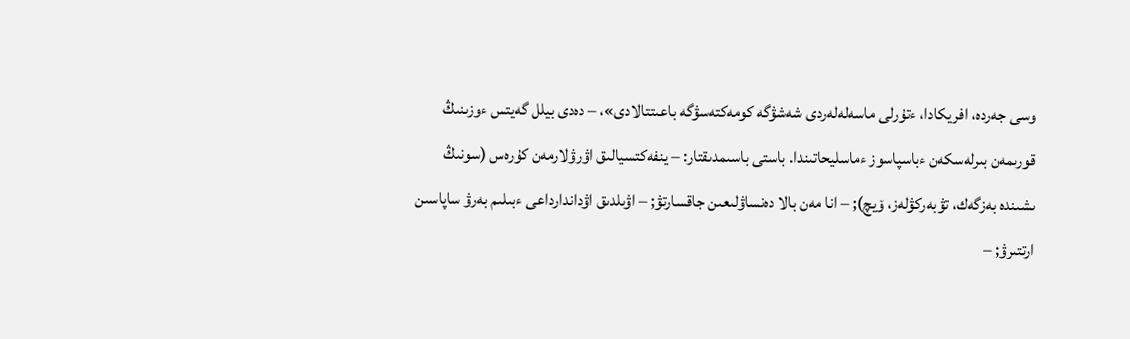وسى جەردە، افريكادا، ءتۇرلى ماسەلەلەردى شەشۋگە كومەكتەسۋگە باعىتتالادى»، – دەدى بيلل گەيتس ءوزىنىڭ قورىمەن بىرلەسكەن ءباسپاسوز ءماسليحاتىندا. باستى باسىمدىقتار: – ينفەكتسيالىق اۋرۋلارمەن كۇرەس (سونىڭ ىشىندە بەزگەك، تۋبەركۋلەز، ۆيچ); – انا مەن بالا دەنساۋلىعىن جاقسارتۋ; – اۋىلدىق اۋداندارداعى ءبىلىم بەرۋ ساپاسىن ارتتىرۋ; –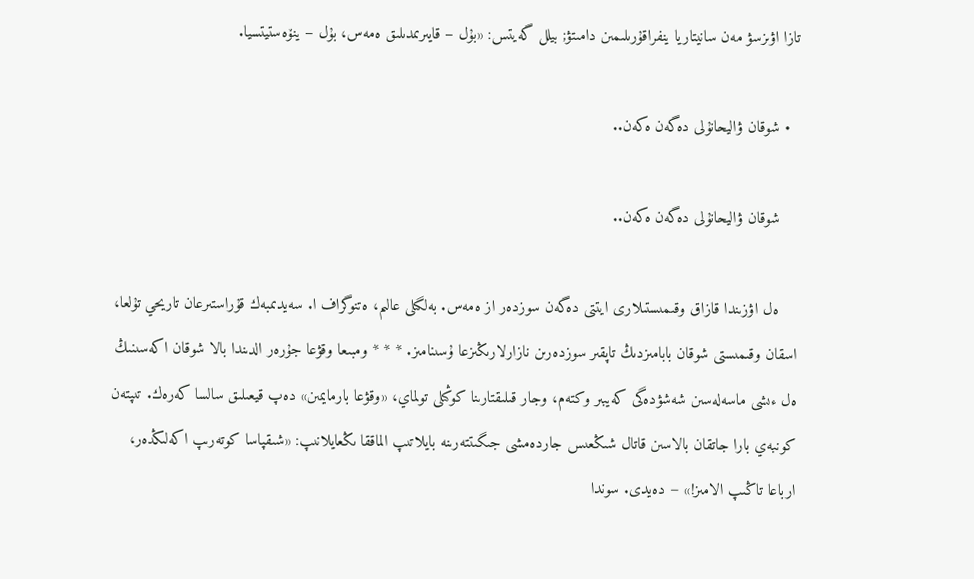تازا اۋىزسۋ مەن سانيتاريا ينفراقۇرىلىمىن دامىتۋ; بيلل گەيتس: «بۇل – قايىرىمدىلىق ەمەس، بۇل – ينۆەستيتسيا.

  • شوقان ۋاليحانۇلى دەگەن ەكەن..

    شوقان ۋاليحانۇلى دەگەن ەكەن..

    ەل اۋزىندا قازاق وقىمىستىلارى ايتتى دەگەن سوزدەر از ەمەس. بەلگىلى عالىم، ەتنوگراف ا. سەيدىمبەك قۇراستىرعان تاريحي تۇلعا، اسقان وقىمىستى شوقان بابامىزدىڭ تاپقىر سوزدەرىن نازارلارىڭىزعا ۇسىنامىز. * * * ومبىعا وقۋعا جۇرەر الدىندا بالا شوقان اكەسىنىڭ ەل ءىشى ماسەلەسىن شەشۋدەگى كەيبىر وكتەم، وجار قىلىقتارىنا كوڭىلى تولماي، «وقۋعا بارمايمىن» دەپ قيعىلىق سالسا كەرەك. تىپتەن كونبەي بارا جاتقان بالاسىن قاتال شىڭعىس جاردەمشى جىگىتتەرىنە بايلاتىپ الماققا ىڭعايلانىپ: «شىقپاسا كوتەرىپ اكەلىڭدەر، ارباعا تاڭىپ الامىز!» − دەيدى. سوندا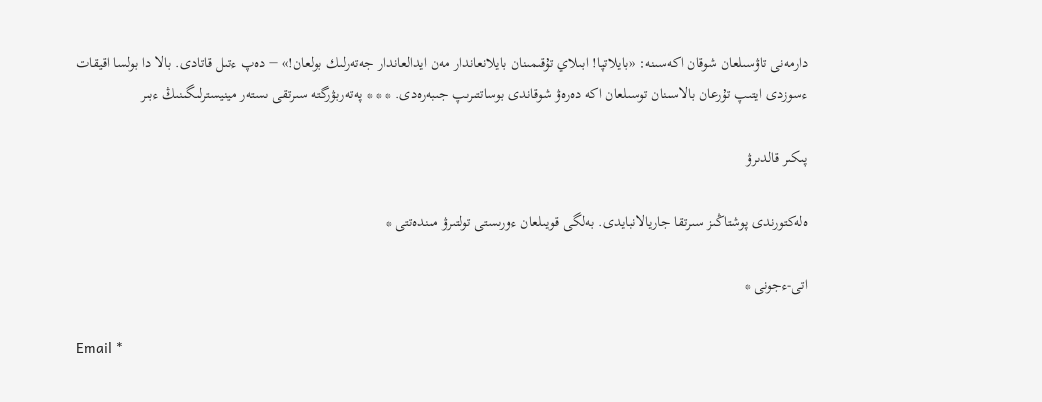دارمەنى تاۋسىلعان شوقان اكەسىنە: «بايلاتپا! ابىلاي تۇقىمىنان بايلانعاندار مەن ايدالعاندار جەتەرلىك بولعان!» − دەپ ءتىل قاتادى. بالا دا بولسا اقيقات ءسوزدى ايتىپ تۇرعان بالاسىنان توسىلعان اكە دەرەۋ شوقاندى بوساتتىرىپ جىبەرەدى. * * * پەتەربۋرگتە سىرتقى ىستەر مينيسترلىگىنىڭ ءبىر

پىكىر قالدىرۋ

ەلەكتورندى پوشتاڭىز سىرتقا جاريالانبايدى. بەلگى قويىلعان ءورىستى تولتىرۋ مىندەتتى *

اتى-ءجونى *

Email *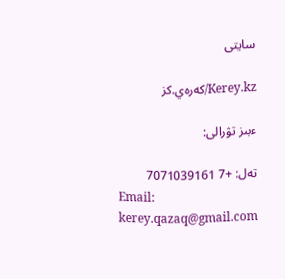سايتى

Kerey.kz/كەرەي.كز

ءبىز تۋرالى:

تەل: +7 7071039161
Email: kerey.qazaq@gmail.com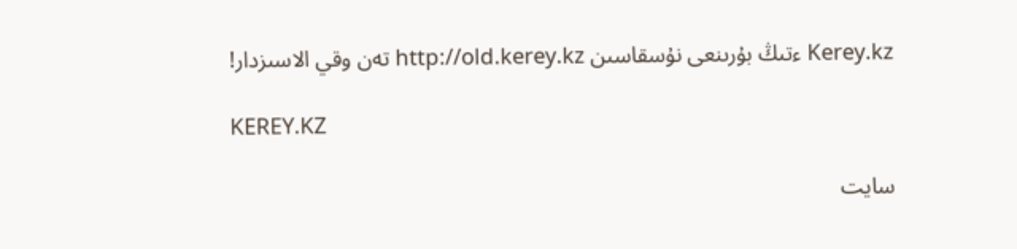Kerey.kz ءتىڭ بۇرىنعى نۇسقاسىن http://old.kerey.kz تەن وقي الاسىزدار!

KEREY.KZ

سايت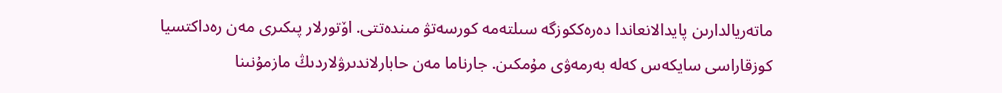ماتەريالدارىن پايدالانعاندا دەرەككوزگە سىلتەمە كورسەتۋ مىندەتتى. اۆتورلار پىكىرى مەن رەداكتسيا كوزقاراسى سايكەس كەلە بەرمەۋى مۇمكىن. جارناما مەن حابارلاندىرۋلاردىڭ مازمۇنىنا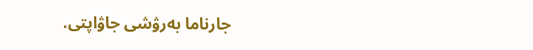جارناما بەرۋشى جاۋاپتى.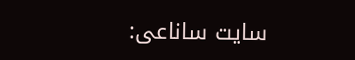سايت ساناعى: